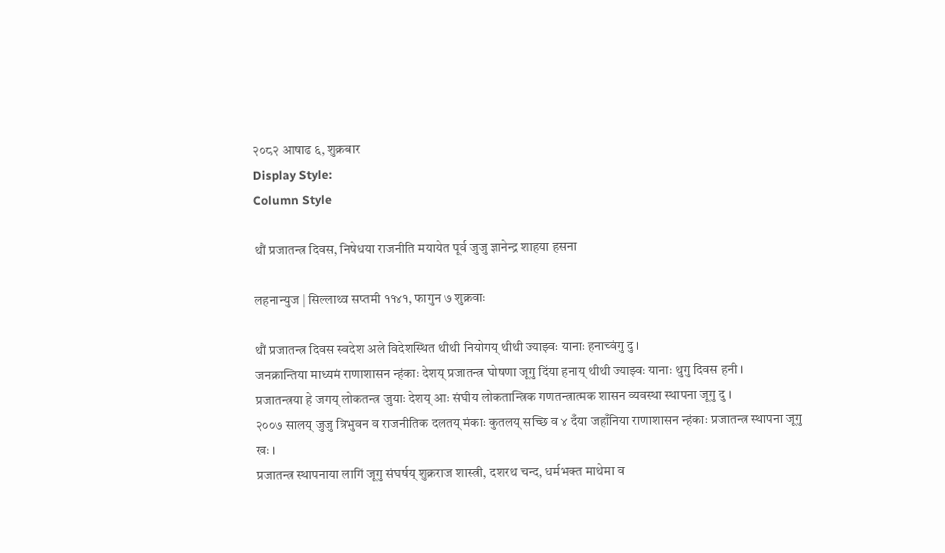२०८२ आषाढ ६, शुक्रबार
Display Style:
Column Style

थौं प्रजातन्त्र दिवस, निषेधया राजनीति मयायेत पूर्व जुजु ज्ञानेन्द्र शाहया हसना

लहनान्युज | सिल्लाथ्व सप्तमी ११४१, फागुन ७ शुक्रवाः

थौं प्रजातन्त्र दिवस स्वदेश अले विदेशस्थित थीथी नियोगय् थीथी ज्याझ्वः यानाः हनाच्वंगु दु ।
जनक्रान्तिया माध्यमं राणाशासन न्हंकाः देशय् प्रजातन्त्र घोषणा जूगु दिंया हनाय् थीथी ज्याझ्वः यानाः थुगु दिवस हनी ।
प्रजातन्त्रया हे जगय् लोकतन्त्र जुयाः देशय् आः संघीय लोकतान्त्रिक गणतन्त्रात्मक शासन व्यवस्था स्थापना जूगु दु ।
२००७ सालय् जुजु त्रिभुवन व राजनीतिक दलतय् मंकाः कुतलय् सच्छि व ४ दँया जहाँनिया राणाशासन न्हंकाः प्रजातन्त्र स्थापना जूगु खः ।
प्रजातन्त्र स्थापनाया लागिं जूगु संघर्षय् शुक्रराज शास्त्री, दशरथ चन्द, धर्मभक्त माथेमा व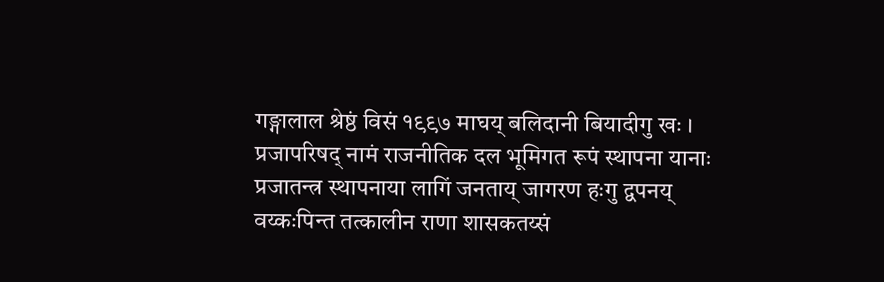गङ्गालाल श्रेष्ठं विसं १९९७ माघय् बलिदानी बियादीगु खः ।
प्रजापरिषद् नामं राजनीतिक दल भूमिगत रूपं स्थापना यानाः प्रजातन्त्र स्थापनाया लागिं जनताय् जागरण हःगु द्वपनय् वय्कःपिन्त तत्कालीन राणा शासकतय्सं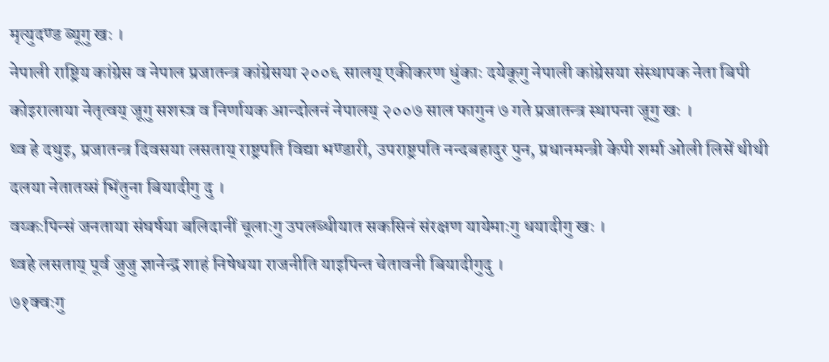मृत्युदण्ड ब्यूगु खः ।
नेपाली राष्ट्रिय कांग्रेस व नेपाल प्रजातन्त्र कांग्रेसया २००६ सालय् एकीकरण धुंकाः दयेकूगु नेपाली कांग्रेसया संस्थापक नेता बिपी कोइरालाया नेतृत्वय् जूगु सशस्त्र व निर्णायक आन्दोलनं नेपालय् २००७ साल फागुन ७ गते प्रजातन्त्र स्थापना जूगु खः ।
थ्व हे दथुइ, प्रजातन्त्र दिवसया लसताय् राष्ट्रपति विद्या भण्डारी, उपराष्ट्रपति नन्दबहादुर पुन, प्रधानमन्त्री केपी शर्मा ओली लिसें थीथी दलया नेतातय्सं भिंतुना बियादीगु दु ।
वय्कःपिन्सं जनताया संघर्षया बलिदानीं चूलाःगु उपलब्धीयात सकसिनं संरक्षण यायेमाःगु धयादीगु खः ।
थ्वहे लसताय् पूर्व जुजु ज्ञानेन्द्र शाहं निषेधया राजनीति याइपिन्त चेतावनी बियादीगुदु ।
७१क्वःगु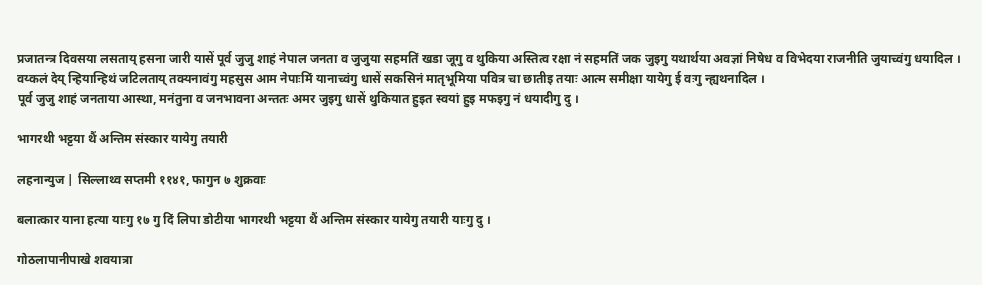प्रजातन्त्र दिवसया लसताय् हसना जारी यासें पूर्व जुजु शाहं नेपाल जनता व जुजुया सहमतिं खडा जूगु व थुकिया अस्तित्व रक्षा नं सहमतिं जक जुइगु यथार्थया अवज्ञां निषेध व विभेदया राजनीति जुयाच्वंगु धयादिल ।
वय्कलं देय् न्हियान्हिथं जटिलताय् तक्यनावंगु महसुस आम नेपाःमिं यानाच्वंगु धासें सकसिनं मातृभूमिया पवित्र चा छातीइ तयाः आत्म समीक्षा यायेगु ई वःगु न्ह्यथनादिल ।
पूर्व जुजु शाहं जनताया आस्था, मनंतुना व जनभावना अन्ततः अमर जुइगु धासें थुकियात हुइत स्वयां हुइ मफइगु नं धयादीगु दु ।

भागरथी भट्टया थैं अन्तिम संस्कार यायेगु तयारी

लहनान्युज | सिल्लाथ्व सप्तमी ११४१, फागुन ७ शुक्रवाः

बलात्कार याना हत्या याःगु १७ गु दिं लिपा डोटीया भागरथी भट्टया थैं अन्तिम संस्कार यायेगु तयारी याःगु दु ।

गोठलापानीपाखे शवयात्रा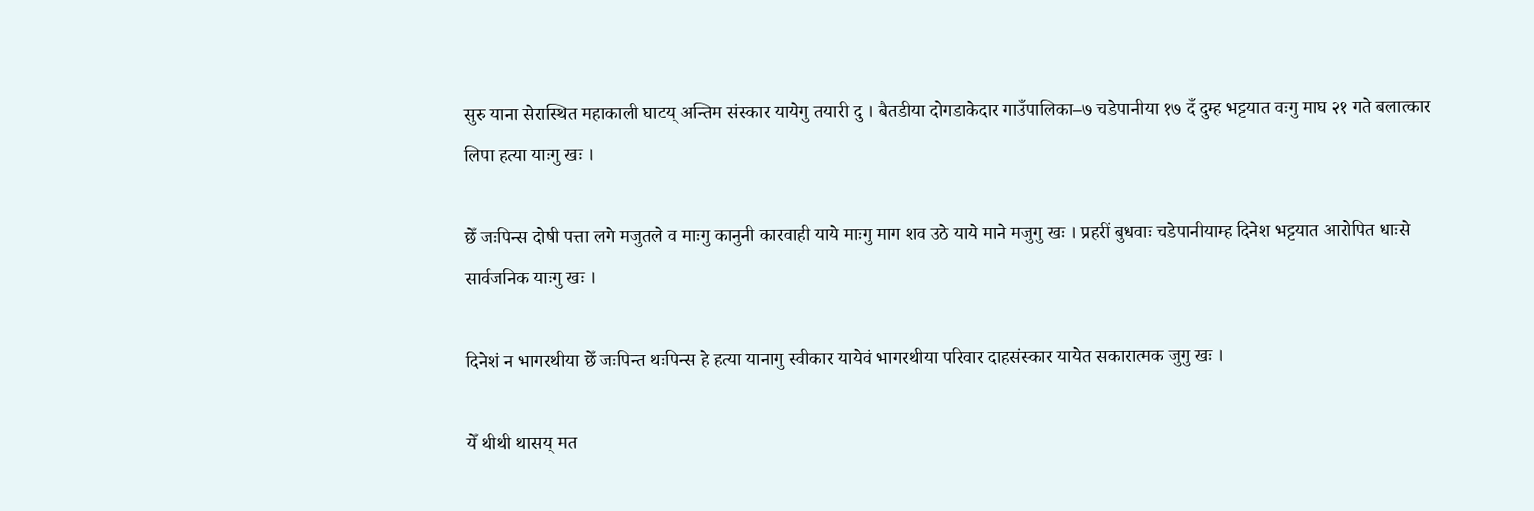सुरु याना सेरास्थित महाकाली घाटय् अन्तिम संस्कार यायेगु तयारी दु । बैतडीया दोगडाकेदार गाउँपालिका–७ चडेपानीया १७ दँ दुम्ह भट्टयात वःगु माघ २१ गते बलात्कार लिपा हत्या याःगु खः ।

छेँ जःपिन्स दोषी पत्ता लगे मजुतले व माःगु कानुनी कारवाही याये माःगु माग शव उठे याये माने मजुगु खः । प्रहरीं बुधवाः चडेपानीयाम्ह दिनेश भट्टयात आरोपित धाःसे सार्वजनिक याःगु खः ।

दिनेशं न भागरथीया छेँ जःपिन्त थःपिन्स हे हत्या यानागु स्वीकार यायेवं भागरथीया परिवार दाहसंस्कार यायेत सकारात्मक जुगु खः ।

येँ थीथी थासय् मत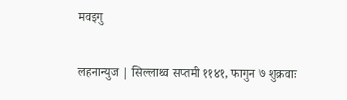मवइगु

लहनान्युज | सिल्लाथ्व सप्तमी ११४१, फागुन ७ शुक्रवाः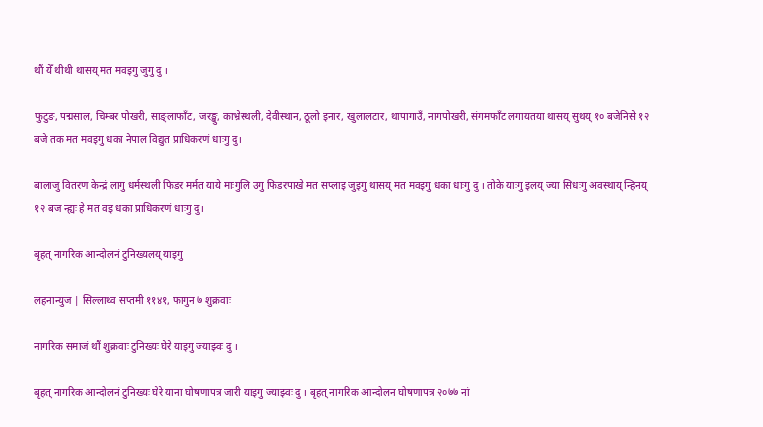थौं येँ थीथी थासय् मत मवइगु जुगु दु ।

फुटुङ, पद्मसाल, चिम्बर पोखरी, साङ्लाफाँट, जरङ्खु, काभ्रेस्थली, देवीस्थान, ठूलो इनार, खुलालटार, थापागाउँ, नागपोखरी, संगमफाँट लगायतया थासय् सुथय् १० बजेनिसे १२ बजे तक मत मवइगु धका नेपाल विद्युत प्राधिकरणं धाःगु दु।

बालाजु वितरण केन्द्रं लागु धर्मस्थली फिडर मर्मत याये माःगुलि उगु फिडरपाखे मत सप्लाइ जुइगु थासय् मत मवइगु धका धाःगु दु । तोके याःगु इलय् ज्या सिधःगु अवस्थाय् न्हिनय् १२ बज न्ह्यः हे मत वइ धका प्राधिकरणं धाःगु दु।

बृहत् नागरिक आन्दोलनं टुनिख्यलय् याइगु

लहनान्युज | सिल्लाथ्व सप्तमी ११४१, फागुन ७ शुक्रवाः

नागरिक समाजं थौं शुक्रवाः टुनिख्यः घेरे याइगु ज्याझ्वः दु ।

बृहत् नागरिक आन्दोलनं टुनिख्यः घेरे याना घोषणापत्र जारी याइगु ज्याझ्वः दु । बृहत् नागरिक आन्दोलन घोषणापत्र २०७७ नां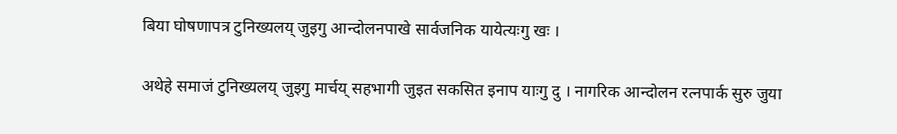बिया घोषणापत्र टुनिख्यलय् जुइगु आन्दोलनपाखे सार्वजनिक यायेत्यःगु खः ।

अथेहे समाजं टुनिख्यलय् जुइगु मार्चय् सहभागी जुइत सकसित इनाप याःगु दु । नागरिक आन्दोलन रत्नपार्क सुरु जुया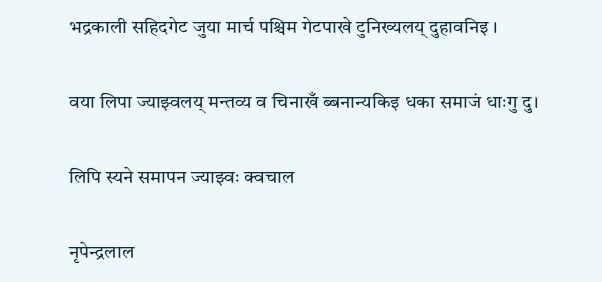भद्रकाली सहिदगेट जुया मार्च पश्चिम गेटपाखे टुनिख्यलय् दुहावनिइ ।

वया लिपा ज्याझ्वलय् मन्तव्य व चिनाखँ ब्बनान्यकिइ धका समाजं धाःगु दु।

लिपि स्यने समापन ज्याझ्वः क्वचाल

नृपेन्द्रलाल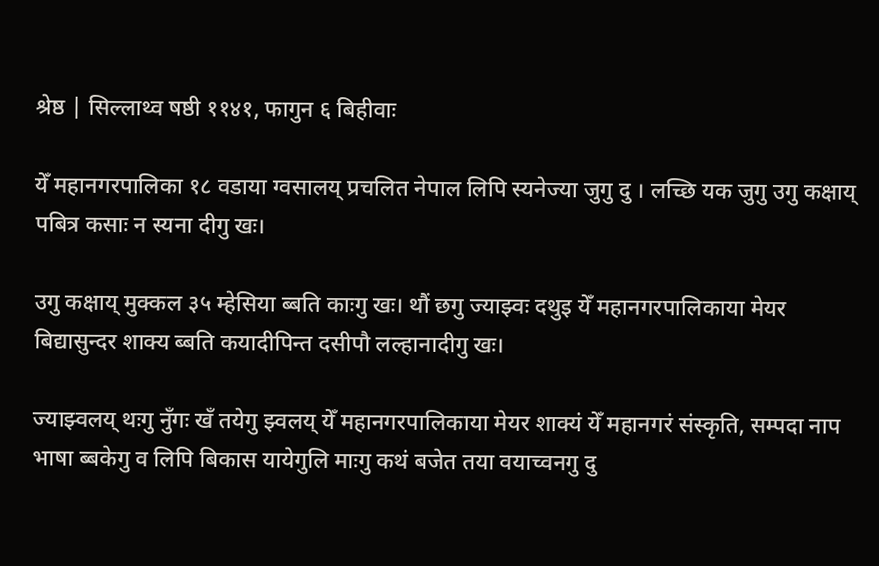श्रेष्ठ | सिल्लाथ्व षष्ठी ११४१, फागुन ६ बिहीवाः

येँ महानगरपालिका १८ वडाया ग्वसालय् प्रचलित नेपाल लिपि स्यनेज्या जुगु दु । लच्छि यक जुगु उगु कक्षाय् पबित्र कसाः न स्यना दीगु खः।

उगु कक्षाय् मुक्कल ३५ म्हेसिया ब्बति काःगु खः। थौं छगु ज्याझ्वः दथुइ येँ महानगरपालिकाया मेयर बिद्यासुन्दर शाक्य ब्बति कयादीपिन्त दसीपौ लल्हानादीगु खः।

ज्याझ्वलय् थःगु नुँगः खँ तयेगु झ्वलय् येँ महानगरपालिकाया मेयर शाक्यं येँ महानगरं संस्कृति, सम्पदा नाप भाषा ब्बकेगु व लिपि बिकास यायेगुलि माःगु कथं बजेत तया वयाच्वनगु दु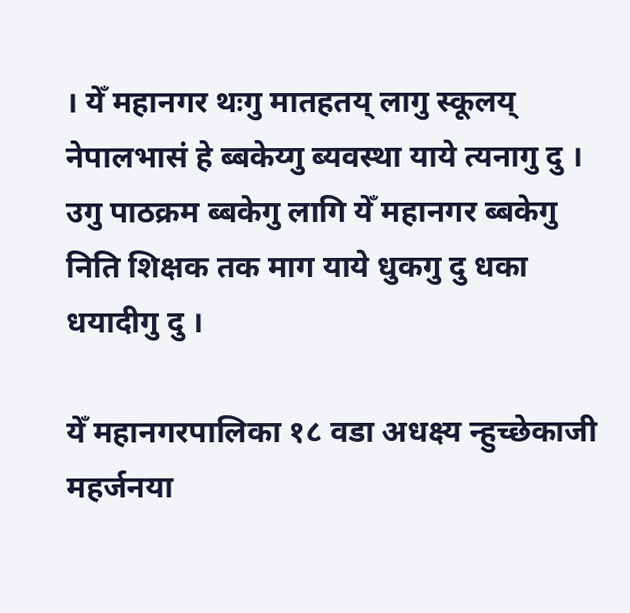। येँ महानगर थःगु मातहतय् लागु स्कूलय् नेपालभासं हे ब्बकेय्गु ब्यवस्था याये त्यनागु दु । उगु पाठक्रम ब्बकेगु लागि येँ महानगर ब्बकेगु निति शिक्षक तक माग याये धुकगु दु धका धयादीगु दु ।

येँ महानगरपालिका १८ वडा अधक्ष्य न्हुच्छेकाजी महर्जनया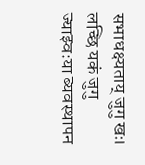सभाधक्ष्यताय् जुगु खः। लच्छि यकं जुगु ज्याझ्वःया ब्यवस्थापन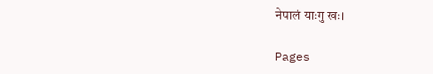नेपालं याःगु खः।

Pages